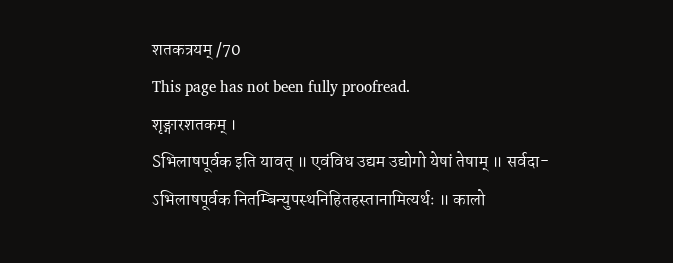शतकत्रयम् /70
This page has not been fully proofread.
शृङ्गारशतकम् ।
Sभिलाषपूर्वक इति यावत् ॥ एवंविध उद्यम उद्योगो येषां तेषाम् ॥ सर्वदा-
ऽभिलाषपूर्वक नितम्बिन्युपस्थनिहितहस्तानामित्यर्थः ॥ कालो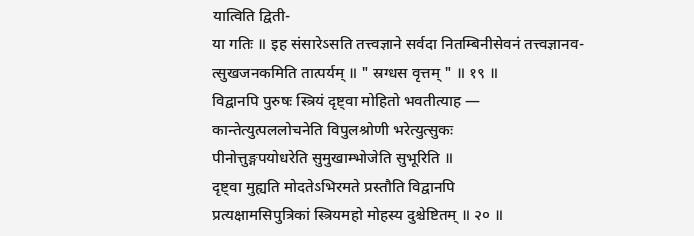यात्विति द्विती-
या गतिः ॥ इह संसारेऽसति तत्त्वज्ञाने सर्वदा नितम्बिनीसेवनं तत्त्वज्ञानव-
त्सुखजनकमिति तात्पर्यम् ॥ " स्रग्धस वृत्तम् " ॥ १९ ॥
विद्वानपि पुरुषः स्त्रियं दृष्ट्वा मोहितो भवतीत्याह —
कान्तेत्युत्पललोचनेति विपुलश्रोणी भरेत्युत्सुकः
पीनोत्तुङ्गपयोधरेति सुमुखाम्भोजेति सुभूरिति ॥
दृष्ट्वा मुह्यति मोदतेऽभिरमते प्रस्तौति विद्वानपि
प्रत्यक्षामसिपुत्रिकां स्त्रियमहो मोहस्य दुश्चेष्टितम् ॥ २० ॥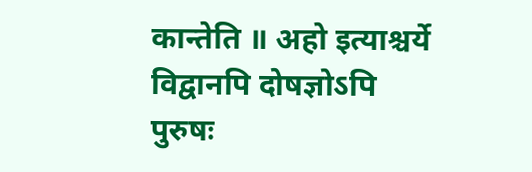कान्तेति ॥ अहो इत्याश्चर्ये विद्वानपि दोषज्ञोऽपि पुरुषः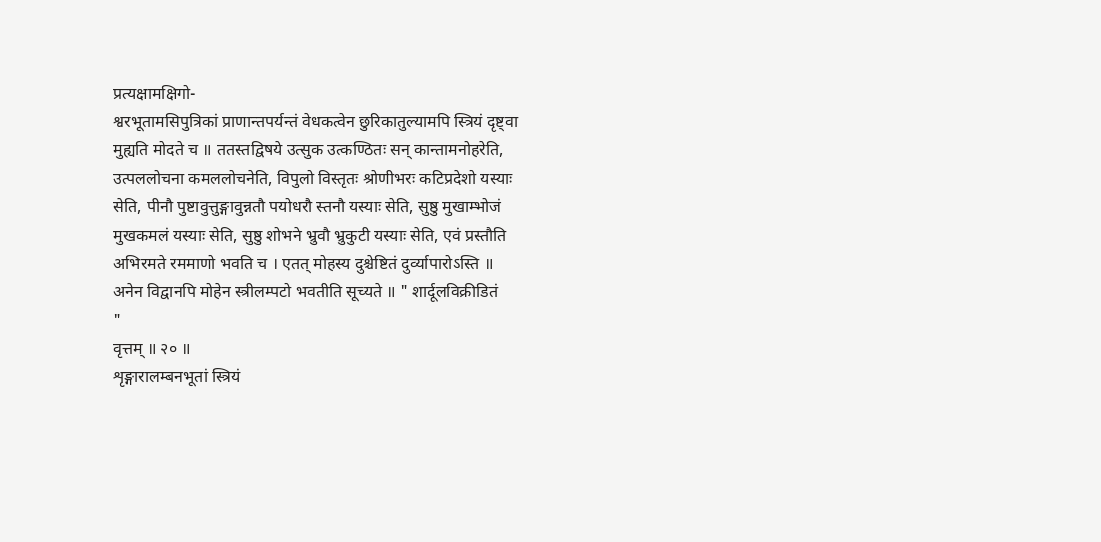प्रत्यक्षामक्षिगो-
श्वरभूतामसिपुत्रिकां प्राणान्तपर्यन्तं वेधकत्वेन छुरिकातुल्यामपि स्त्रियं दृष्ट्वा
मुह्यति मोदते च ॥ ततस्तद्विषये उत्सुक उत्कण्ठितः सन् कान्तामनोहरेति,
उत्पललोचना कमललोचनेति, विपुलो विस्तृतः श्रोणीभरः कटिप्रदेशो यस्याः
सेति, पीनौ पुष्टावुत्तुङ्गावुन्नतौ पयोधरौ स्तनौ यस्याः सेति, सुष्ठु मुखाम्भोजं
मुखकमलं यस्याः सेति, सुष्ठु शोभने भ्रुवौ भ्रुकुटी यस्याः सेति, एवं प्रस्तौति
अभिरमते रममाणो भवति च । एतत् मोहस्य दुश्चेष्टितं दुर्व्यापारोऽस्ति ॥
अनेन विद्वानपि मोहेन स्त्रीलम्पटो भवतीति सूच्यते ॥ " शार्दूलविक्रीडितं
"
वृत्तम् ॥ २० ॥
शृङ्गारालम्बनभूतां स्त्रियं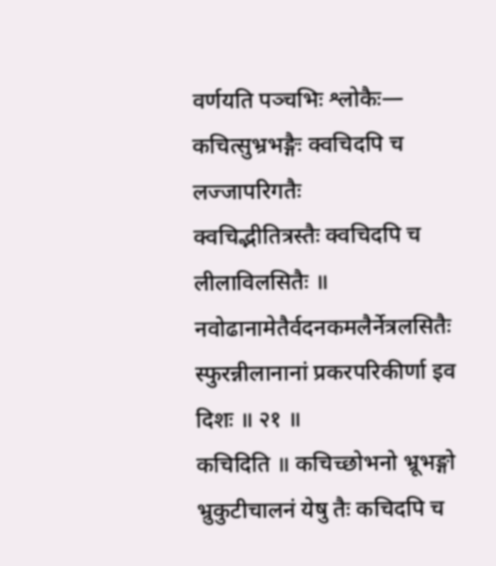वर्णयति पञ्चभिः श्लोकैः—
कचित्सुभ्रभङ्गैः क्वचिदपि च लज्जापरिगतैः
क्वचिद्भीतित्रस्तैः क्वचिदपि च लीलाविलसितैः ॥
नवोढानामेतैर्वदनकमलैर्नेत्रलसितैः
स्फुरन्नीलानानां प्रकरपरिकीर्णा इव दिशः ॥ २१ ॥
कचिदिति ॥ कचिच्छोभनो भ्रूभङ्गो भ्रुकुटीचालनं येषु तैः कचिदपि च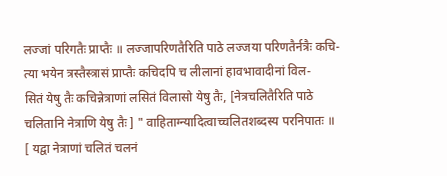लज्जां परिगतैः प्राप्तैः ॥ लज्जापरिणतैरिति पाठे लज्जया परिणतैर्नत्रैः कचि-
त्या भयेन त्रस्तैस्त्रासं प्राप्तैः कचिदपि च लीलानां हावभावादीनां विल-
सितं येषु तैः कचिन्नेत्राणां लसितं विलासो येषु तैः, [नेत्रचलितैरिति पाठे
चलितानि नेत्राणि येषु तैः ] " वाहिताग्न्यादित्वाच्चलितशब्दस्य परनिपातः ॥
[ यद्वा नेत्राणां चलितं चलनं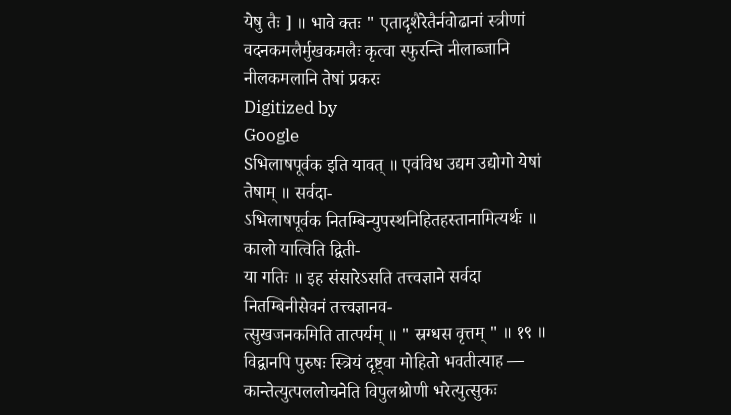येषु तैः ] ॥ भावे क्तः " एतादृशैरेतैर्नवोढानां स्त्रीणां
वदनकमलैर्मुखकमलैः कृत्वा स्फुरन्ति नीलाब्जानि नीलकमलानि तेषां प्रकरः
Digitized by
Google
Sभिलाषपूर्वक इति यावत् ॥ एवंविध उद्यम उद्योगो येषां तेषाम् ॥ सर्वदा-
ऽभिलाषपूर्वक नितम्बिन्युपस्थनिहितहस्तानामित्यर्थः ॥ कालो यात्विति द्विती-
या गतिः ॥ इह संसारेऽसति तत्त्वज्ञाने सर्वदा नितम्बिनीसेवनं तत्त्वज्ञानव-
त्सुखजनकमिति तात्पर्यम् ॥ " स्रग्धस वृत्तम् " ॥ १९ ॥
विद्वानपि पुरुषः स्त्रियं दृष्ट्वा मोहितो भवतीत्याह —
कान्तेत्युत्पललोचनेति विपुलश्रोणी भरेत्युत्सुकः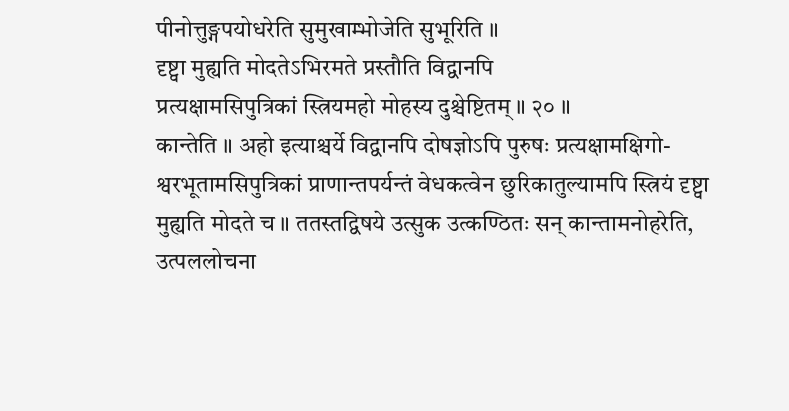पीनोत्तुङ्गपयोधरेति सुमुखाम्भोजेति सुभूरिति ॥
दृष्ट्वा मुह्यति मोदतेऽभिरमते प्रस्तौति विद्वानपि
प्रत्यक्षामसिपुत्रिकां स्त्रियमहो मोहस्य दुश्चेष्टितम् ॥ २० ॥
कान्तेति ॥ अहो इत्याश्चर्ये विद्वानपि दोषज्ञोऽपि पुरुषः प्रत्यक्षामक्षिगो-
श्वरभूतामसिपुत्रिकां प्राणान्तपर्यन्तं वेधकत्वेन छुरिकातुल्यामपि स्त्रियं दृष्ट्वा
मुह्यति मोदते च ॥ ततस्तद्विषये उत्सुक उत्कण्ठितः सन् कान्तामनोहरेति,
उत्पललोचना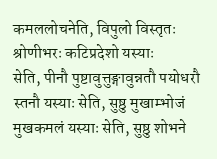कमललोचनेति, विपुलो विस्तृतः श्रोणीभरः कटिप्रदेशो यस्याः
सेति, पीनौ पुष्टावुत्तुङ्गावुन्नतौ पयोधरौ स्तनौ यस्याः सेति, सुष्ठु मुखाम्भोजं
मुखकमलं यस्याः सेति, सुष्ठु शोभने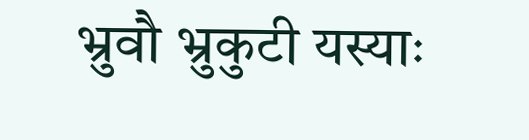भ्रुवौ भ्रुकुटी यस्याः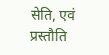सेति, एवं प्रस्तौति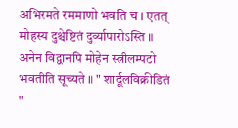अभिरमते रममाणो भवति च । एतत् मोहस्य दुश्चेष्टितं दुर्व्यापारोऽस्ति ॥
अनेन विद्वानपि मोहेन स्त्रीलम्पटो भवतीति सूच्यते ॥ " शार्दूलविक्रीडितं
"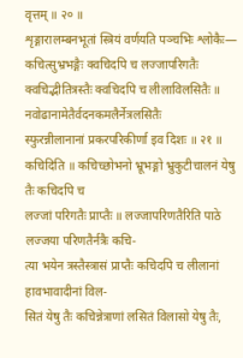वृत्तम् ॥ २० ॥
शृङ्गारालम्बनभूतां स्त्रियं वर्णयति पञ्चभिः श्लोकैः—
कचित्सुभ्रभङ्गैः क्वचिदपि च लज्जापरिगतैः
क्वचिद्भीतित्रस्तैः क्वचिदपि च लीलाविलसितैः ॥
नवोढानामेतैर्वदनकमलैर्नेत्रलसितैः
स्फुरन्नीलानानां प्रकरपरिकीर्णा इव दिशः ॥ २१ ॥
कचिदिति ॥ कचिच्छोभनो भ्रूभङ्गो भ्रुकुटीचालनं येषु तैः कचिदपि च
लज्जां परिगतैः प्राप्तैः ॥ लज्जापरिणतैरिति पाठे लज्जया परिणतैर्नत्रैः कचि-
त्या भयेन त्रस्तैस्त्रासं प्राप्तैः कचिदपि च लीलानां हावभावादीनां विल-
सितं येषु तैः कचिन्नेत्राणां लसितं विलासो येषु तैः,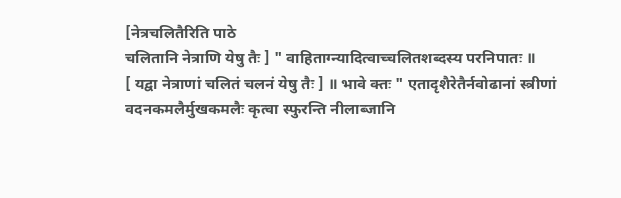[नेत्रचलितैरिति पाठे
चलितानि नेत्राणि येषु तैः ] " वाहिताग्न्यादित्वाच्चलितशब्दस्य परनिपातः ॥
[ यद्वा नेत्राणां चलितं चलनं येषु तैः ] ॥ भावे क्तः " एतादृशैरेतैर्नवोढानां स्त्रीणां
वदनकमलैर्मुखकमलैः कृत्वा स्फुरन्ति नीलाब्जानि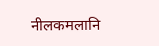नीलकमलानि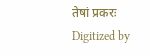तेषां प्रकरः
Digitized by